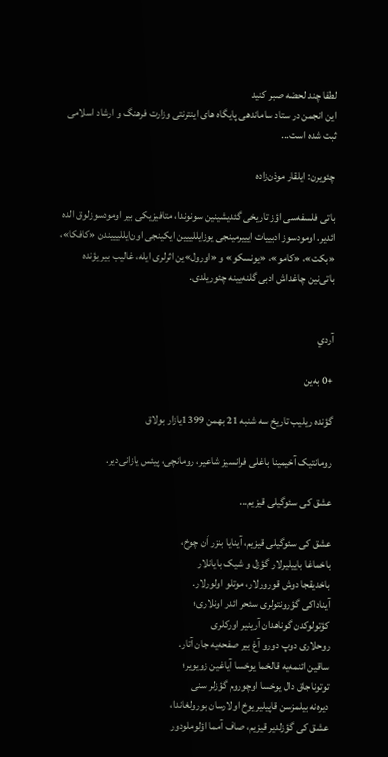لطفا چند لحضه صبر کنید
این انجمن در ستاد ساماندهی پایگاه های اینترنتی وزارت فرهنگ و ارشاد اسلامی ثبت شده است...

چئویرن: ایلقار موذن‌زاده

باتی فلسفه‌سی اؤز تاریخی گئدیشینین سونوندا، متافیزیکی بیر اومودسوزلوق الده ائدیر. اومودسوز ادبییات ایییرمینجی یوزایللییین ایکینجی اون‌ایللیییندن «کافکا»، «بکت»، «کامو»، «یونسکو» و «اورول»ین اثرلری ایله، غالیب بیر یؤنده باتی‌نین چاغداش ادبی گلنه‌یینه چئوریلدی.


آردي

+0 به‌ین

گؤنده ريليب تاريخ سه شنبه 21 بهمن 1399يازار بولاق

رومانتیک آخیمینا باغلی فرانسیز شاعیر، رومانچی، پیئس یازانی‌دیر.

عشق کی سئوگیلی قیزیم...

عشق کی سئوگیلی قیزیم، آینایا بنزر اَن چوخ،
باخماغا باییلیرلار گؤزل و شیک بایانلار
باخدیقجا دوش قورورلار، موتلو اولورلار.
آیناداکی گؤرونتولری سئحر ائدر اونلاری؛
کؤتولوکدن گوناهدان آرینیر اورکلری
روحلاری دوپ دورو آغ بیر صفحه‌یه جان آتار.
ساقین ائنمه‌یه قالخما یوخسا آیاغین زویویر؛
توتوناجاق دال یوخسا اوچوروم گؤزلر سنی
دیره‌نه بیلمزسن قاپیلیر یوخ اولارسان بورولغاندا،
عشق کی گؤزلدیر قیزیم، صاف آمما اؤلوملودور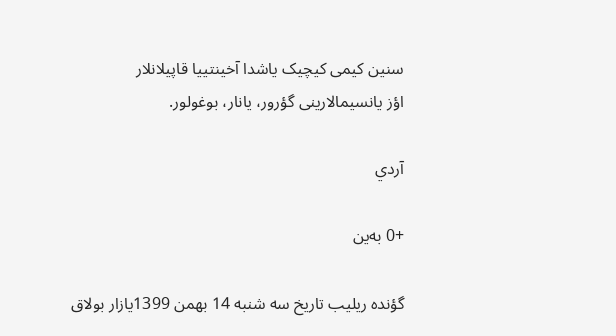سنین کیمی کیچیک یاشدا آخینتییا قاپیلانلار
اؤز یانسیمالارینی گؤرور، یانار، بوغولور.

آردي

+0 به‌ین

گؤنده ريليب تاريخ سه شنبه 14 بهمن 1399يازار بولاق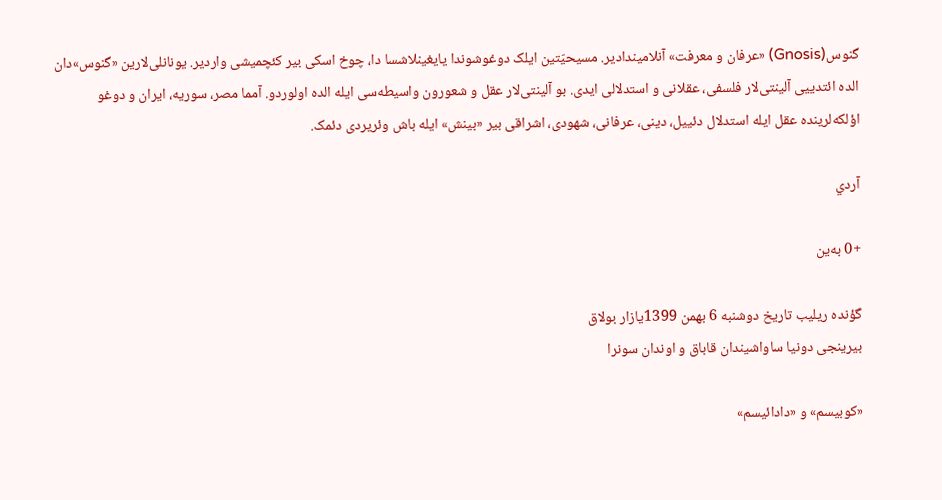گنوس(Gnosis) «عرفان و معرفت» آنلامیندادیر. مسیحیّتین ایلک دوغوشوندا یایغینلاشسا دا، چوخ اسکی بیر کئچمیشی واردیر. یونانلی‌لارین «گنوس»دان الده ائتدییی آلینتی‌لار فلسفی، عقلانی و استدلالی ایدی. بو آلینتی‌لار عقل و شعورون واسیطه‌سی ایله الده اولوردو. آمما مصر، سوریه، ایران و دوغو اؤلکه‌لرینده عقل ایله استدلال دئییل، دینی، عرفانی، شهودی، اشراقی بیر «بینش» ایله باش وئریردی دئمک.

آردي

+0 به‌ین

گؤنده ريليب تاريخ دوشنبه 6 بهمن 1399يازار بولاق
بیرینجی دونیا ساواشیندان قاباق و اوندان سونرا

«کوبیسم» و «دادائیسم»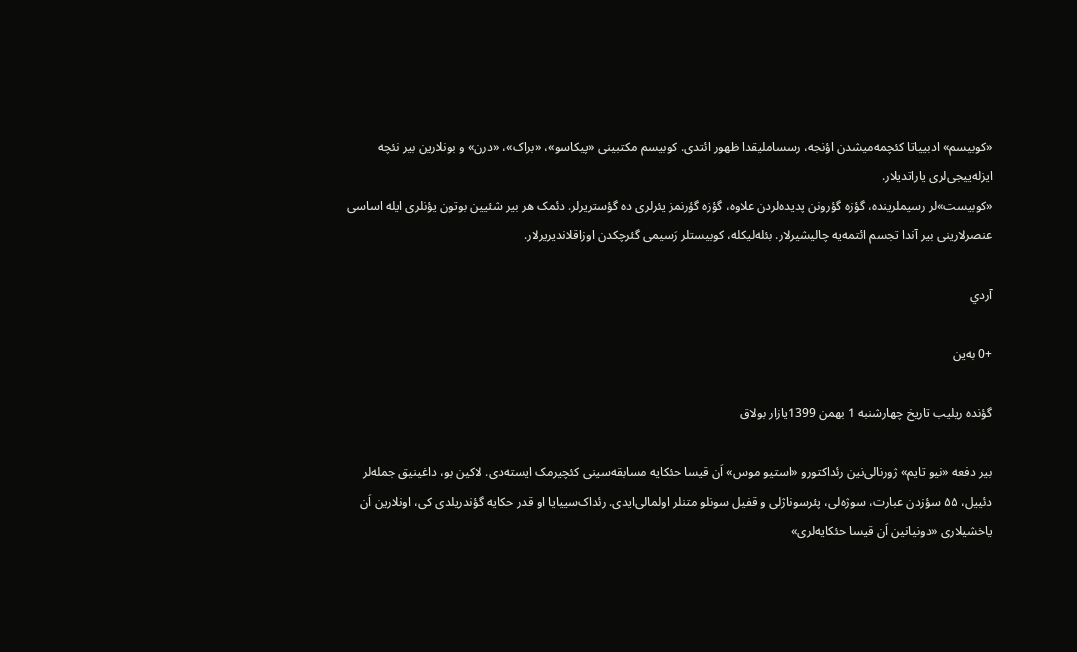«کوبیسم» ادبییاتا کئچمه‌میشدن اؤنجه، رسساملیقدا ظهور ائتدی. کوبیسم مکتبینی «پیکاسو»، «براک»، «درن» و بونلارین بیر نئچه ایزله‌ییجی‌لری یاراتدیلار.
«کوبیست»لر رسیملرینده، گؤزه گؤرونن پدیده‌لردن علاوه، گؤزه گؤرنمز یئرلری‌ ده گؤستریرلر. دئمک هر بیر شئیین بوتون یؤنلری ایله اساسی عنصرلارینی بیر آندا تجسم ائتمه‌یه چالیشیرلار. بئله‌لیکله، کوبیستلر رَسیمی گئرچکدن اوزاقلاندیریرلار.

آردي

+0 به‌ین

گؤنده ريليب تاريخ چهارشنبه 1 بهمن 1399يازار بولاق

بیر دفعه «نیو تایم» ژورنالی‌نین رئداکتورو «استیو موس» اَن قیسا حئکایه مسابقه‌سینی کئچیرمک ایسته‌دی. لاکین بو، داغینیق جمله‌لر دئییل، ۵۵ سؤزدن عبارت، سوژه‌لی، پئرسوناژلی و قفیل سونلو متنلر اولمالی‌ایدی. رئداک‌سییایا او قدر حکایه گؤندریلدی کی، اونلارین اَن یاخشیلاری «دونیانین اَن قیسا حئکایه‌لری»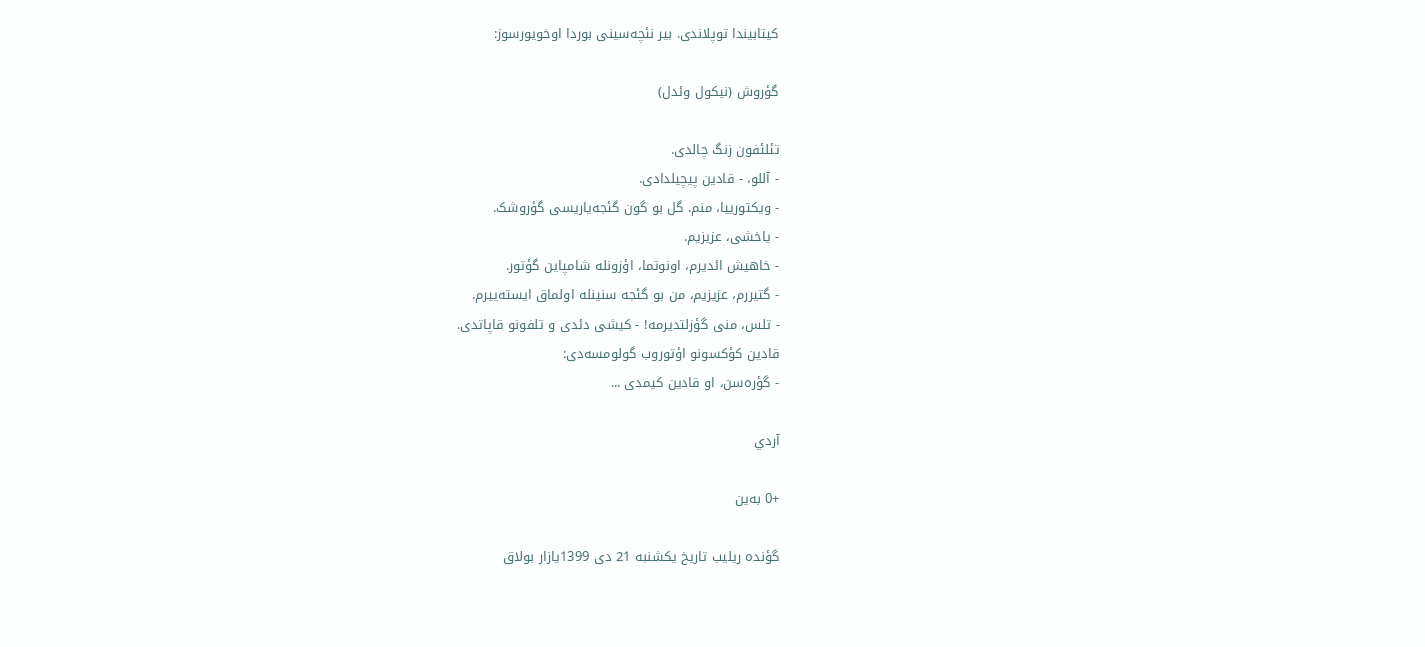کیتابیندا توپلاندی. بیر نئچه‌سینی بوردا اوخویورسوز:

گؤروش (نیکول وئدل)

تئلئفون زنگ چالدی.
- آللو، - قادین پیچیلدادی.
- ویکتورییا، منم. گل بو گون گئجه‌یاریسی گؤروشک.
- یاخشی، عزیزیم.
- خاهیش ائدیر‌م، اونوتما، اؤزونله شامپاین گؤتور.
- گتیرر‌م، عزیزیم، من بو گئجه سنینله اولماق ایسته‌ییرم.
- تلس، منی گؤزلتدیرمه! - کیشی دئدی و تلفونو قاپاتدی.
قادین کؤکسونو اؤتوروب گولومسه‌دی:
- گؤره‌سن، او قادین کیمدی ...

آردي

+0 به‌ین

گؤنده ريليب تاريخ یکشنبه 21 دی 1399يازار بولاق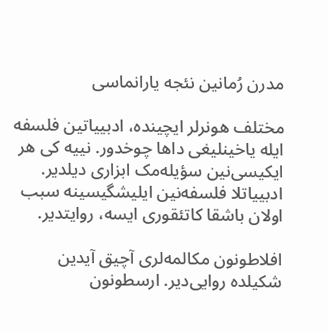مدرن رُمانین نئجه یارانماسی

مختلف هونرلر ایچینده، ادبییاتین فلسفه ایله یاخینلیغی داها چوخدور. نییه کی هر ایکیسی‌نین سؤیله‌مک ابزاری دیلدیر. ادبییاتلا فلسفه‌نین ایلیشگیسینه سبب اولان باشقا کاتئقوری ایسه، روایتدیر.

افلاطونون مکالمه‌لری آچیق آیدین شکیلده روایی‌دیر. ارسطونون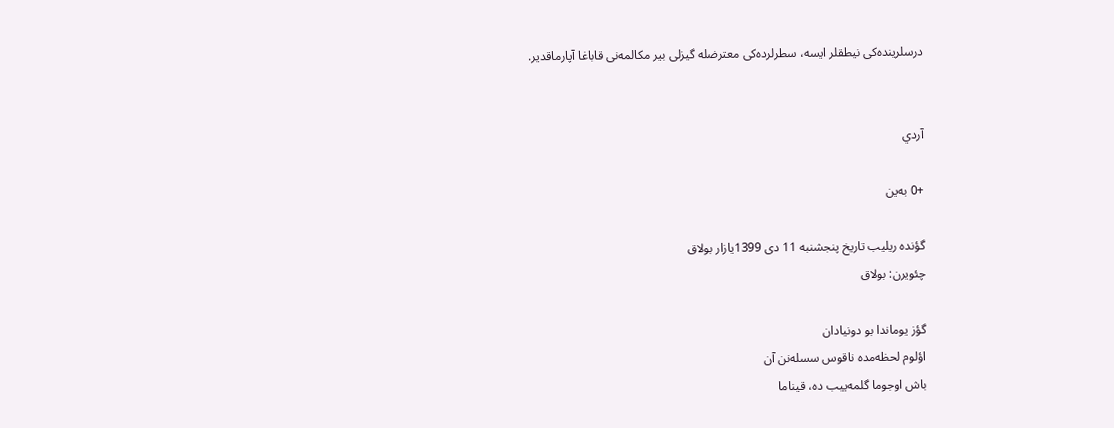درسلرینده‌کی نیطقلر ایسه، سطرلرده‌کی معترضله گیزلی بیر مکالمه‌نی قاباغا آپارماقدیر.


آردي

+0 به‌ین

گؤنده ريليب تاريخ پنجشنبه 11 دی 1399يازار بولاق
چئویرن: بولاق

گؤز یوماندا بو دونیادان
اؤلوم لحظه‌مده ناقوس سسله‌نن آن
باش اوجوما گلمه‌ییب ده، قیناما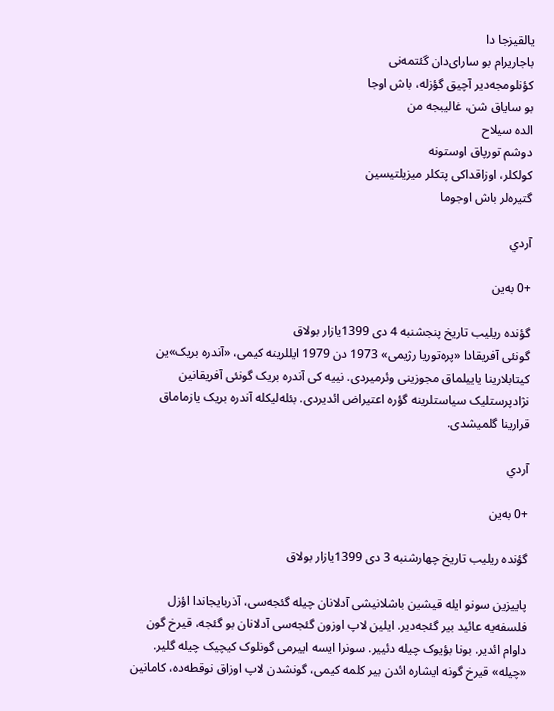یالقیزجا دا
باجاریرام بو سارای‌دان گئتمه‌نی
کؤنلومجه‌دیر آچیق گؤزله، باش اوجا
بو سایاق شن، غالیبجه‌ من
الده سیلاح
دوشم تورپاق اوستونه
کولکلر، اوزاقداکی پتکلر میزیلتیسین
گتیره‌لر باش اوجوما

آردي

+0 به‌ین

گؤنده ريليب تاريخ پنجشنبه 4 دی 1399يازار بولاق
گونئی آفریقادا «پره‌توریا رژیمی» 1973 دن 1979 ایللرینه کیمی، «آندره بریک»ین کیتابلارینا یاییلماق مجوزینی وئرمیردی. نییه کی آندره بریک گونئی آفریقانین نژادپرستلیک سیاستلرینه گؤره اعتیراض ائدیردی. بئله‌لیکله آندره بریک یازماماق قرارینا گلمیشدی.

آردي

+0 به‌ین

گؤنده ريليب تاريخ چهارشنبه 3 دی 1399يازار بولاق

پاییزین سونو ایله قیشین باشلانیشی آدلانان چیله گئجه‌سی، آذربایجاندا اؤزل فلسفه‌یه عائید بیر گئجه‌دیر. ایلین لاپ اوزون گئجه‌سی آدلانان بو گئجه، قیرخ گون داوام ائدیر. بونا بؤیوک چیله دئییر. سونرا ایسه اییرمی گونلوک کیچیک چیله گلیر. «چیله» قیرخ گونه ایشاره ائدن بیر کلمه کیمی، گونشدن لاپ اوزاق نوقطه‌ده، کامانین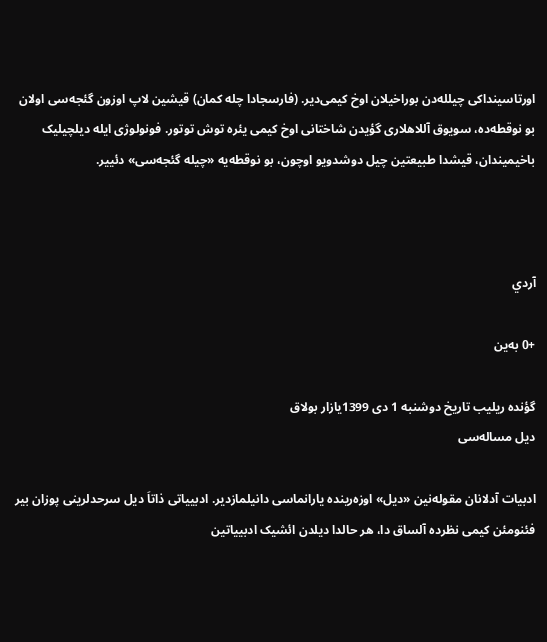اورتاسینداکی چیلله‌دن بوراخیلان اوخ کیمی‌دیر. (فارسجادا چله کمان) قیشین لاپ اوزون گئجه‌سی اولان بو نوقطه‌ده، سویوق آللاهلاری گؤیدن شاختانی اوخ کیمی یئره توش توتور. فونولوژی ایله دیلچیلیک باخیمیندان، قیشدا طبیعتین چیل دوشدویو اوچون، بو نوقطه‌یه «چیله گئجه‌سی» دئییر.



آردي

+0 به‌ین

گؤنده ريليب تاريخ دوشنبه 1 دی 1399يازار بولاق
دیل مساله‌سی

ادبیات آدلانان مقوله‌نین «دیل» اوزه‌رینده یارانماسی دانیلمازدیر. ادبییاتی ذاتاَ دیل سرحدلرینی پوزان بیر فئنومئن کیمی نظرده آلساق دا، هر حالدا دیلدن ائشیک ادبییاتین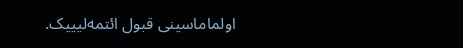اولماماسینی قبول ائتمه‌لیییک.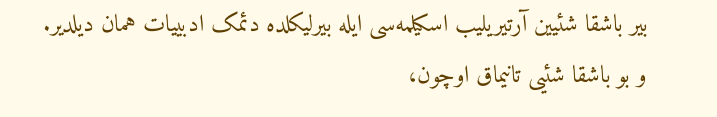بیر باشقا شئیین آرتیریلیب اسکیلمه‌سی ایله بیرلیکلده دئمک ادبییات همان دیلدیر. و بو باشقا شئیی تانیماق اوچون،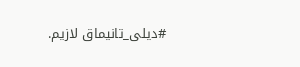#دیلی_تانیماق لازیم.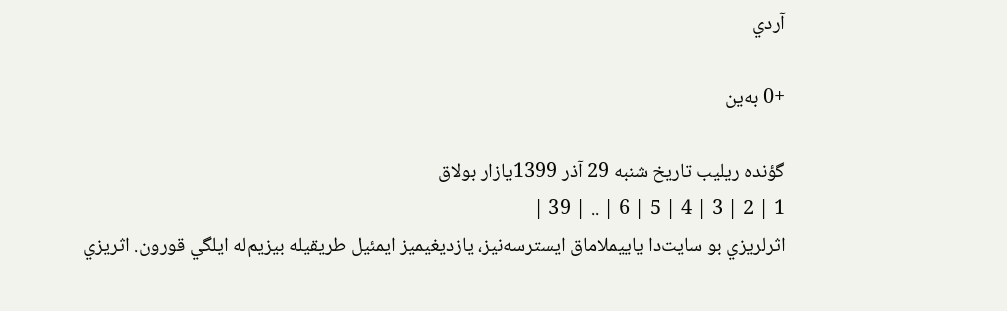آردي

+0 به‌ین

گؤنده ريليب تاريخ شنبه 29 آذر 1399يازار بولاق
1 | 2 | 3 | 4 | 5 | 6 | .. | 39 |
اثرلريزي بو سایت‌دا ياييملاماق ايسترسه‌نيز، يازديغيميز ايمئيل طريقيله بيزيم‌له ايلگي قورون. اثريزي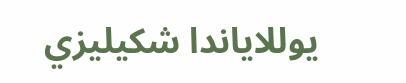يوللاياندا شکيليزي‌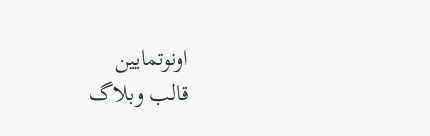اونوتمايين
قالب وبلاگ